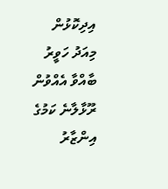އިދިކޮޅުން މިއަދު ހަވީރު ބާއްވާ އެއްވުން ރޫޅާލާނެ ކަމުގެ އިންޒާރު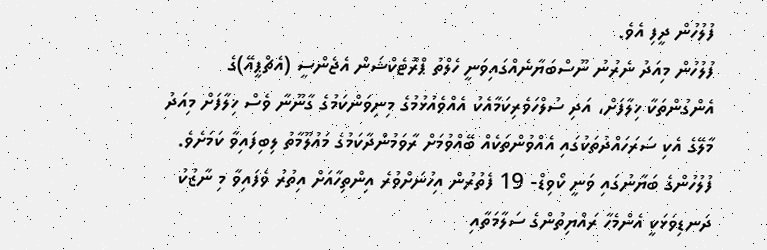ފުލުހުން ދީފި އެވެ.
ފުލުހުން މިއަދު ނެރުނު ނޫސްބަޔާނެއްގައިވަނީ ހެލްތު ޕްރޮޓެކްޝަން އެޖެންސީ (އެޗްޕީއޭ)ގެ އެންގުންތަކާ ޚިލާފަށް، އަދި ސުލްހަވެރިކަމާއެކު އެއްވެއުޅުމުގެ މިނިވަންކަމުގެ ގާނޫނާ ވެސް ޚިލާފަށް މިއަދު މާލޭގެ އެކި ސަރަހައްދުތަކުގައި އެއްވުންތަކެއް ބޭއްވުމަށް ރާވަމުންދާކަމުގެ މައުލޫމާތު ލިބިފައިވާ ކަމަށެވެ.
ފުލުހުންގެ ބަޔާނުގައި ވަނީ ކޯވިޑް- 19 ފެތުރުން އިހުނަށްވުރެ އިންތިހާއަށް އިތުރު ވެފައިވާ މި ނާޒުކު ދަނޑިވަޅަކީ އެންމެހާ ރައްޔިތުންގެ ސަލާމަތާއި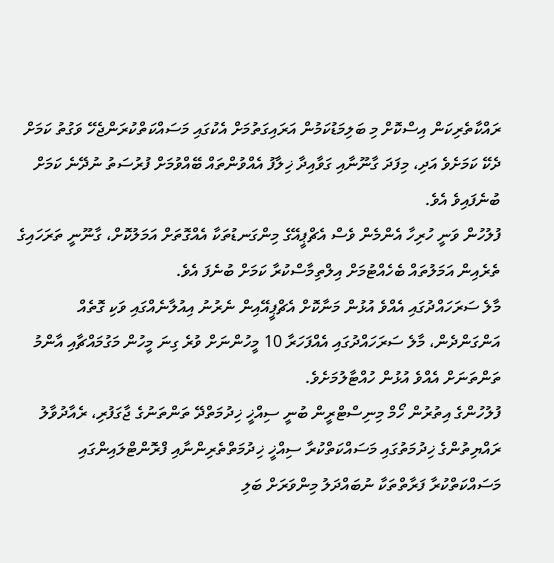ރައްކާތެރިކަން އިސްކޮށް މި ބަލިމަޑުކަމުން އަރައިގަތުމަށް އެކުގައި މަސައްކަތްކުރަންޖެހޭ ވަގުތު ކަމަށް ދެކޭ ކަމަށެވެ އަދި، މިފަދަ ގާނޫނާއި ގަވާއިދާ ޚިލާފު އެއްވުންތައް ބޭއްވުމަށް ފުރުސަތު ނުދޭނެ ކަމަށް ބުނެފައިވެ އެވެ.
ފުލުހުން ވަނީ ހުރިހާ އެންމެން ވެސް އެޗްޕީއޭގެ މިންގަނޑުތަކާ އެއްގޮތަށް އަމަލުކޮށް، ގާނޫނީ ތަރަހައިގެ ތެރެއިން އަމަލުތައް ބެހެއްޓުމަށް އިލްތިމާސްކުރާ ކަމަށް ބުނެފަ އެވެ.
މާލެ ސަރަހައްދުގައި އެއްވެ އުޅުން މަނާކޮށް އެޗްޕީއޭއިން ނެރުނު އިއުލާނެއްގައި ވަކި ގޮތެއް އަންގަންދެން، މާލެ ސަރަހައްދުގައި އެއްފަހަރާ 10 މީހުންނަށް ވުރެ ގިނަ މީހުން މަގުމައްޗާއި އާންމު ތަންތަނަށް އެއްވެ އުޅުން ހުއްޓާލުމަށެވެ.
ފުލުހުންގެ އިތުރުން ހޯމް މިނިސްޓްރީން ބުނީ ސިއްޚީ ޚިދުމަތްދޭ ތަންތަނުގެ ޖާގަފުރި، ރެއާދުވާލު ރައްޔިތުންގެ ޚިދުމަތުގައި މަސައްކަތްކުރާ ސިއްޚީ ޚިދުމަތްތެރިންނާއި ފްރޮންޓްލައިންގައި މަސައްކަތްކުރާ ފަރާތްތަކާ ނުބައްދަލު މިންވަރަށް ބަލި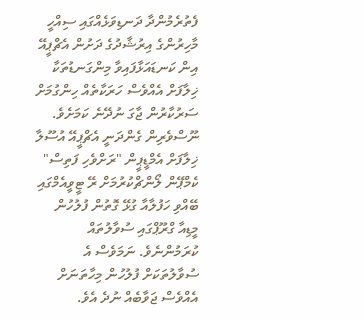ފެތުރެމުންދާ ދަނޑިވަޅެއްގައި ސިއްހީ މާހިރުންގެ އިރުޝާދުގެ ދަށުން އެޗްޕީއޭ އިން ކަނޑައަޅާފައިވާ މިންގަނޑުތަކާ ޚިލާފަށް އެއްވެސް ހަރަކާތެއް ހިންގުމަށް ސަރުކާރުން ޖާގަ ނުދޭނެ ކަމަށެވެ.
ނޫސްވެރިން ގެންދަނީ އެޗްޕީއޭ އުސޫލާ ޚިލާފަށް އެމްޑީޕީން "ރަށްވެހި ފަތިސް" ކެމްޕޭން ލޯންޗްކުރުމަށް ރޭ ޓީވީއެމްގައި ބޭއްވި ހަފުލާއާ ގުޅޭ ގޮތުން ފުލުހުން މީޑިއާ ގްރޫޕްގައި ސުވާލުތައް ކުރަމުންނެވެ. ނަމަވެސް އެ ސުވާލުތަކަށް ފުލުހުން މިހާތަނަށް އެއްވެސް ޖަވާބެއް ނުދެ އެވެ.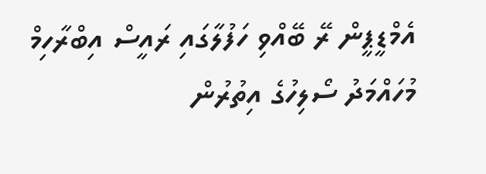އެމްޑީޕީން ރޭ ބޭއްވި ހަފުލާގައި ރައީސް އިބްރާހިމް މުހައްމަދު ސޯލިހުގެ އިތުރުން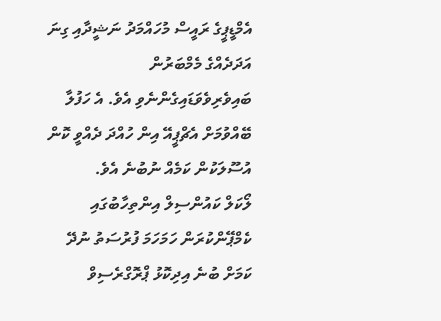އެމްޑީޕީގެ ރައީސް މުހައްމަދު ނަޝީދާއި ގިނަ އަދަދެއްގެ މެމްބަރުން ބައިވެރިވެވަޑައިގެންނެވި އެވެ. އެ ހަފުލާ ބޭއްވުމަށް އެޗްޕީއޭ އިން ހުއްދަ ދެއްވީ ކޮން އުސޫލަކުން ކަމެއް ނުބުނެ އެވެ.
ލޯކަލް ކައުންސިލް އިންތިހާބުގައި ކެމްޕޭންކުރަން ހަމަހަމަ ފުރުސަތު ނުދޭ ކަމަށް ބުނެ އިދިކޮޅު ޕްރޮގްރެސިވް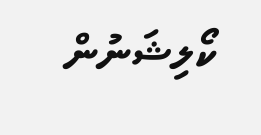ކޯލިޝަނުން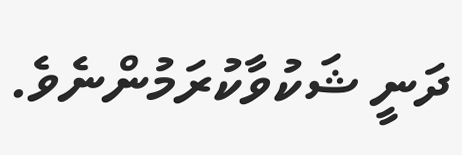ދަނީ ޝަކުވާކުރަމުންނެވެ.